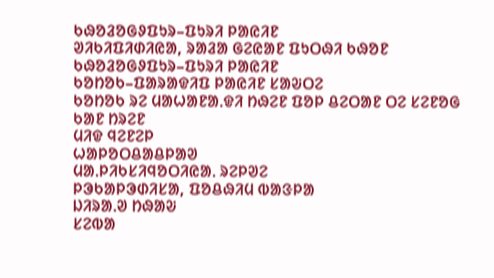ᱠᱷᱚᱲᱚᱜᱽᱯᱩᱨ–ᱯᱩᱨᱤ ᱞᱟᱭᱤᱱ
ᱣᱤᱠᱤᱯᱤᱰᱤᱭᱟ, ᱨᱟᱲᱟ ᱜᱮᱭᱟᱱ ᱯᱩᱛᱷᱤ ᱠᱷᱚᱱ
ᱠᱷᱚᱲᱚᱜᱽᱯᱩᱨ–ᱯᱩᱨᱤ ᱞᱟᱭᱤᱱ
ᱠᱚᱴᱚᱠ–ᱯᱟᱨᱟᱫᱤᱯ ᱞᱟᱭᱤᱱ ᱥᱟᱶᱛᱮ
ᱠᱚᱴᱚᱠ ᱨᱮ ᱢᱟᱦᱟᱱᱟᱹᱫᱤ ᱴᱷᱮᱱ ᱯᱚᱞ ᱪᱮᱛᱟᱱ ᱛᱮ ᱥᱮᱱᱚᱜ ᱠᱟᱱ ᱴᱨᱮᱱ
ᱢᱤᱫ ᱧᱮᱱᱮᱞ
ᱦᱟᱞᱚᱛᱪᱟᱪᱞᱟᱣ
ᱢᱟᱹᱞᱤᱠᱥᱤᱧᱚᱛᱤᱭᱟᱹ ᱨᱮᱞᱣᱮ
ᱞᱳᱠᱟᱞᱳᱰᱤᱥᱟ, ᱯᱚᱪᱷᱤᱢ ᱵᱟᱝᱞᱟ
ᱡᱤᱨᱟᱹᱣ ᱴᱷᱟᱶ
ᱥᱮᱵᱟ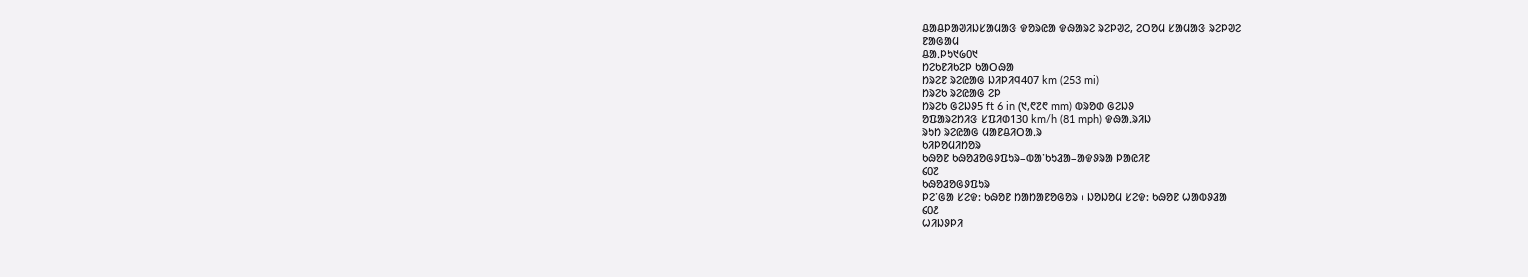ᱪᱟᱪᱞᱟᱣᱤᱡᱥᱟᱢᱟᱝ ᱫᱚᱨᱭᱟ ᱫᱷᱟᱨᱮ ᱨᱮᱞᱣᱮ, ᱮᱛᱚᱢ ᱥᱟᱢᱟᱝ ᱨᱮᱞᱣᱮ
ᱱᱟᱜᱟᱢ
ᱪᱟᱹᱞᱩ᱑᱙᱐᱑
ᱴᱮᱠᱱᱤᱠᱮᱞ ᱠᱟᱛᱷᱟ
ᱴᱨᱮᱱ ᱨᱮᱭᱟᱜ ᱡᱤᱞᱤᱧ407 km (253 mi)
ᱴᱨᱮᱠ ᱨᱮᱭᱟᱜ ᱮᱞ
ᱴᱨᱮᱠ ᱜᱮᱡᱽ5 ft 6 in (᱑,᱖᱗᱖ mm) ᱵᱨᱚᱰ ᱜᱮᱡᱽ
ᱚᱯᱟᱨᱮᱴᱤᱝ ᱥᱯᱤᱰ130 km/h (81 mph) ᱫᱷᱟᱹᱨᱤᱡ
ᱨᱩᱴ ᱨᱮᱭᱟᱜ ᱢᱟᱱᱪᱤᱛᱟᱹᱨ
ᱠᱤᱞᱚᱢᱤᱴᱚᱨ
ᱠᱷᱚᱱ ᱠᱷᱚᱲᱚᱜᱽᱯᱩᱨ–ᱵᱟᱸᱠᱩᱲᱟ–ᱟᱫᱽᱨᱟ ᱞᱟᱭᱤᱱ
᱔᱐᱗
ᱠᱷᱚᱲᱚᱜᱽᱯᱩᱨ
ᱞᱮᱸᱜᱟ ᱥᱮᱫ: ᱠᱷᱚᱱ ᱴᱟᱴᱟᱱᱚᱜᱚᱨ ᱾ ᱡᱚᱡᱚᱢ ᱥᱮᱫ: ᱠᱷᱚᱱ ᱦᱟᱵᱽᱲᱟ
᱔᱐᱒
ᱦᱤᱡᱽᱞᱤ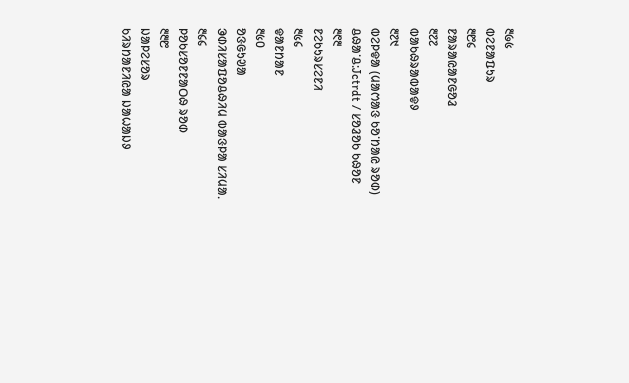᱓᱙᱕
ᱵᱮᱱᱟᱯᱩᱨ
᱓᱘᱔
ᱱᱟᱨᱟᱭᱟᱱᱜᱚᱲ
᱓᱗᱗
ᱵᱟᱠᱷᱨᱟᱵᱟᱫᱽ
᱓᱗᱑
ᱵᱮᱞᱫᱟ (ᱢᱟᱬᱟᱝ ᱠᱚᱸᱴᱟᱭ ᱨᱚᱰ)
ᱪᱷᱟᱸᱪ:Jctrdt / ᱥᱚᱲᱚᱠ ᱠᱷᱚᱱ
᱓᱖᱓
ᱱᱮᱠᱩᱨᱥᱮᱱᱤ
᱓᱕᱔
ᱫᱟᱱᱴᱟᱱ
᱓᱕᱐
ᱚᱝᱜᱩᱣᱟ
ᱳᱰᱤᱥᱟᱯᱚᱪᱷᱤᱢ ᱵᱟᱝᱞᱟ ᱥᱤᱢᱟᱹ
᱓᱔᱔
ᱞᱚᱠᱥᱚᱱᱱᱟᱛᱷ ᱨᱚᱰ
᱓᱓᱘
ᱡᱟᱞᱮᱥᱚᱨ
ᱠᱤᱨᱴᱟᱱᱤᱭᱟ ᱡᱟᱦᱟᱡᱽ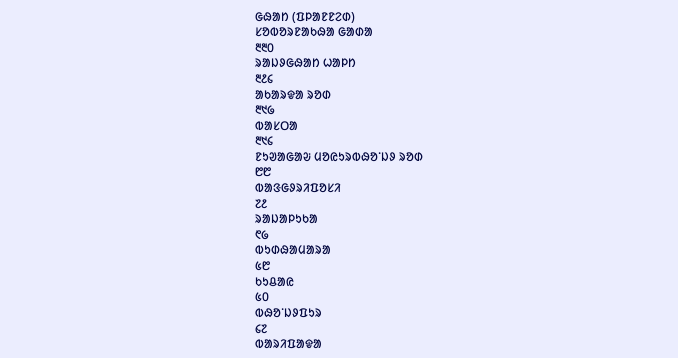ᱜᱷᱟᱴ (ᱯᱞᱟᱱᱱᱮᱰ)
ᱥᱚᱵᱚᱨᱱᱟᱠᱷᱟ ᱜᱟᱰᱟ
᱓᱓᱐
ᱨᱟᱡᱽᱜᱷᱟᱴ ᱦᱟᱞᱴ
᱓᱒᱔
ᱟᱠᱟᱨᱫᱟ ᱨᱚᱰ
᱓᱑᱙
ᱵᱟᱥᱛᱟ
᱓᱑᱔
ᱱᱩᱣᱟᱜᱟᱶ ᱢᱚᱭᱩᱨᱵᱷᱚᱸᱡᱽ ᱨᱚᱰ
᱘᱘
ᱵᱟᱝᱜᱽᱨᱤᱯᱚᱥᱤ
᱗᱒
ᱨᱟᱡᱟᱞᱩᱠᱟ
᱖᱙
ᱵᱩᱰᱷᱟᱢᱟᱨᱟ
᱕᱘
ᱠᱩᱪᱟᱭ
᱕᱐
ᱵᱷᱚᱸᱡᱽᱯᱩᱨ
᱔᱗
ᱵᱟᱨᱤᱯᱟᱫᱟ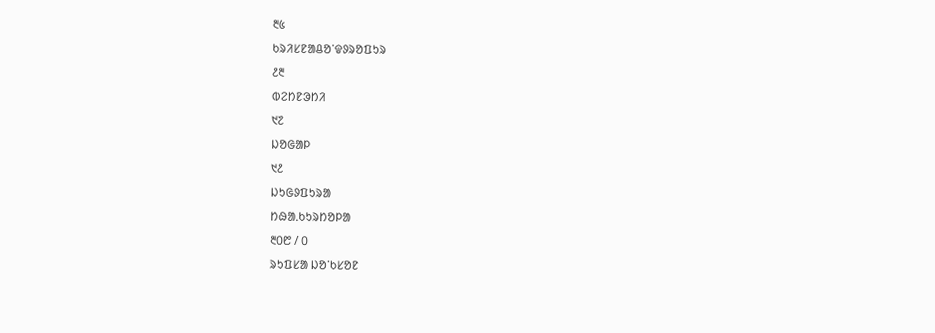᱓᱕
ᱠᱨᱤᱥᱱᱟᱪᱚᱸᱫᱽᱨᱚᱯᱩᱨ
᱒᱓
ᱵᱮᱴᱱᱳᱴᱤ
᱑᱗
ᱡᱚᱜᱟᱞ
᱑᱒
ᱡᱩᱜᱽᱯᱩᱨᱟ
ᱴᱷᱟᱹᱠᱩᱨᱴᱚᱞᱟ
᱓᱐᱘ / ᱐
ᱨᱩᱯᱥᱟ ᱡᱚᱸᱠᱥᱚᱱ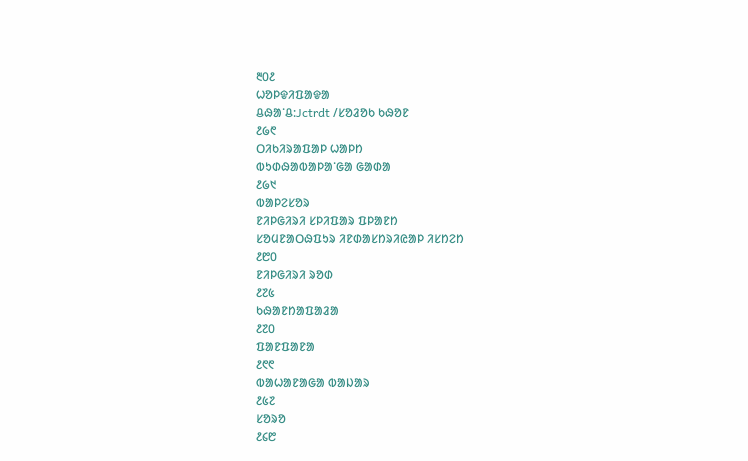᱓᱐᱒
ᱦᱚᱞᱫᱤᱯᱟᱫᱟ
ᱪᱷᱟᱸᱪ:Jctrdt /ᱥᱚᱲᱚᱠ ᱠᱷᱚᱱ
᱒᱙᱖
ᱛᱤᱠᱤᱨᱟᱯᱟᱞ ᱦᱟᱞᱴ
ᱵᱩᱰᱷᱟᱵᱟᱞᱟᱸᱜᱟ ᱜᱟᱰᱟ
᱒᱙᱑
ᱵᱟᱞᱮᱥᱚᱨ
ᱱᱤᱞᱜᱤᱨᱤ ᱥᱞᱤᱯᱟᱨ ᱯᱞᱟᱱᱴ
ᱥᱚᱢᱱᱟᱛᱷᱯᱩᱨ ᱤᱱᱰᱟᱥᱴᱨᱤᱭᱟᱞ ᱤᱥᱴᱮᱴ
᱒᱘᱐
ᱱᱤᱞᱜᱤᱨᱤ ᱨᱚᱰ
᱒᱗᱕
ᱠᱷᱟᱱᱴᱟᱯᱟᱲᱟ
᱒᱗᱐
ᱯᱟᱱᱯᱟᱱᱟ
᱒᱖᱖
ᱵᱟᱦᱟᱱᱟᱜᱟ ᱵᱟᱡᱟᱨ
᱒᱕᱗
ᱥᱚᱨᱚ
᱒᱔᱘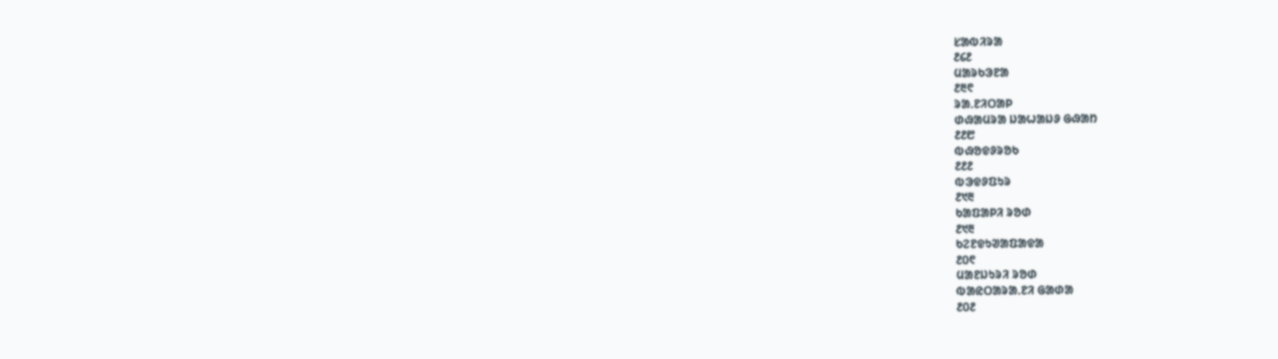ᱥᱟᱵᱤᱨᱟ
᱒᱔᱒
ᱢᱟᱨᱠᱳᱱᱟ
᱒᱓᱖
ᱨᱟᱹᱱᱤᱛᱟᱞ
ᱰᱷᱟᱢᱨᱟ ᱡᱟᱦᱟᱡᱽ ᱜᱷᱟᱴ
᱒᱒᱘
ᱵᱷᱚᱫᱽᱨᱚᱠ
᱒᱒᱒
ᱵᱳᱫᱽᱯᱩᱨ
᱒᱑᱓
ᱠᱟᱯᱟᱞᱤ ᱨᱚᱰ
᱒᱑᱓
ᱠᱮᱱᱫᱩᱣᱟᱯᱟᱫᱟ
᱒᱐᱖
ᱢᱟᱱᱡᱩᱨᱤ ᱨᱚᱰ
ᱵᱟᱭᱛᱟᱨᱟᱹᱱᱤ ᱜᱟᱰᱟ
᱒᱐᱒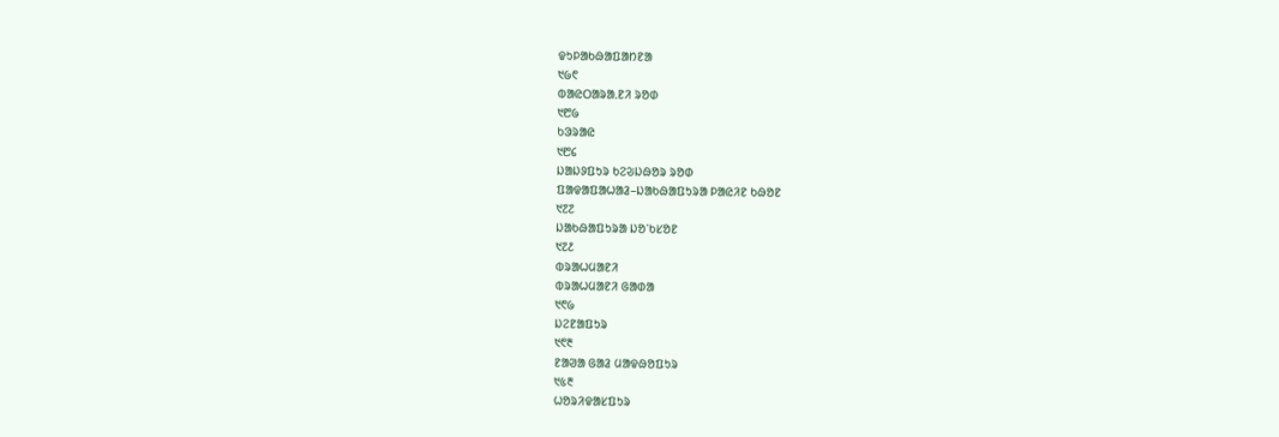ᱫᱩᱞᱟᱠᱷᱟᱯᱟᱴᱱᱟ
᱑᱙᱖
ᱵᱟᱭᱛᱟᱨᱟᱹᱱᱤ ᱨᱚᱰ
᱑᱘᱙
ᱠᱳᱨᱟᱭ
᱑᱘᱔
ᱡᱟᱡᱽᱯᱩᱨ ᱠᱮᱶᱡᱷᱚᱨ ᱨᱚᱰ
ᱯᱟᱫᱟᱯᱟᱦᱟᱲ–ᱡᱟᱠᱷᱟᱯᱩᱨᱟ ᱞᱟᱭᱤᱱ ᱠᱷᱚᱱ
᱑᱗᱗
ᱡᱟᱠᱷᱟᱯᱩᱨᱟ ᱡᱚᱸᱠᱥᱚᱱ
᱑᱗᱒
ᱵᱨᱟᱦᱢᱟᱱᱤ
ᱵᱨᱟᱦᱢᱟᱱᱤ ᱜᱟᱰᱟ
᱑᱖᱙
ᱡᱮᱱᱟᱯᱩᱨ
᱑᱖᱓
ᱱᱟᱣᱟ ᱜᱟᱲ ᱢᱟᱫᱷᱚᱯᱩᱨ
᱑᱕᱓
ᱦᱚᱨᱤᱫᱟᱥᱯᱩᱨ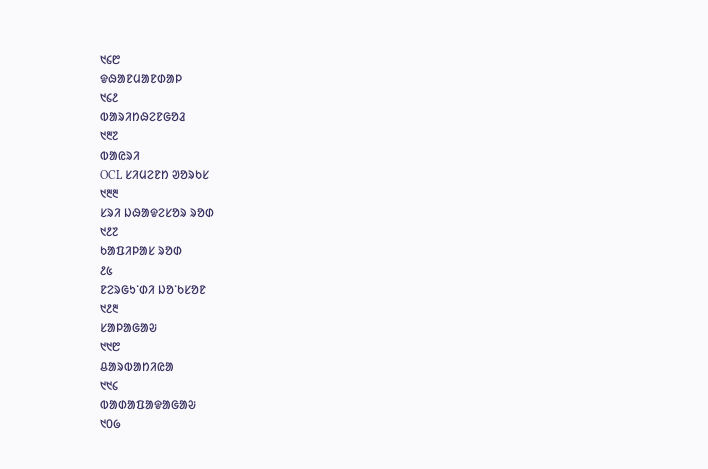᱑᱔᱘
ᱫᱷᱟᱱᱢᱟᱱᱰᱟᱞ
᱑᱔᱒
ᱵᱟᱨᱤᱴᱷᱮᱱᱜᱚᱲ
᱑᱓᱗
ᱵᱟᱭᱨᱤ
OCL ᱥᱤᱢᱮᱱᱴ ᱣᱚᱨᱠᱥ
᱑᱓᱓
ᱥᱨᱤ ᱡᱷᱟᱫᱮᱥᱚᱨ ᱨᱚᱰ
᱑᱒᱗
ᱠᱟᱯᱤᱞᱟᱥ ᱨᱚᱰ
᱒᱕
ᱱᱮᱨᱜᱩᱸᱰᱤ ᱡᱚᱸᱠᱥᱚᱱ
᱑᱒᱓
ᱥᱟᱞᱟᱜᱟᱶ
᱑᱑᱘
ᱪᱟᱨᱵᱟᱴᱤᱭᱟ
᱑᱑᱔
ᱵᱟᱰᱟᱯᱟᱫᱟᱜᱟᱶ
᱑᱐᱙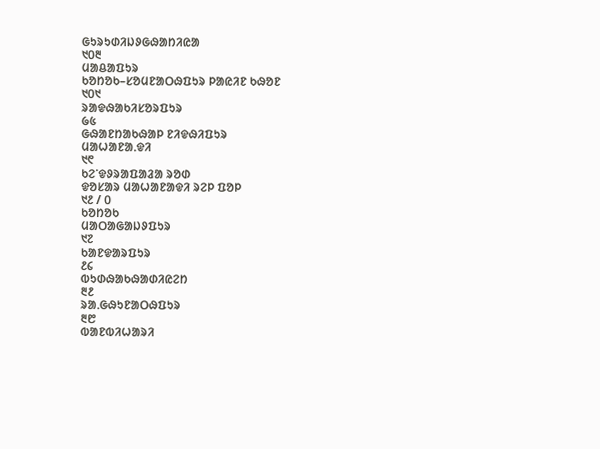ᱜᱩᱨᱩᱰᱤᱡᱽᱜᱷᱟᱴᱤᱭᱟ
᱑᱐᱓
ᱢᱟᱪᱟᱯᱩᱨ
ᱠᱚᱴᱚᱠ–ᱥᱚᱢᱱᱟᱛᱷᱯᱩᱨ ᱞᱟᱭᱤᱱ ᱠᱷᱚᱱ
᱑᱐᱑
ᱨᱟᱫᱷᱟᱠᱤᱥᱚᱨᱯᱩᱨ
᱙᱕
ᱜᱷᱟᱱᱴᱟᱠᱷᱟᱞ ᱱᱤᱫᱷᱤᱯᱩᱨ
ᱢᱟᱦᱟᱱᱟᱹᱫᱤ
᱑᱖
ᱠᱮᱸᱫᱽᱨᱟᱯᱟᱲᱟ ᱨᱚᱰ
ᱫᱚᱥᱟᱨ ᱢᱟᱦᱟᱱᱟᱫᱤ ᱨᱮᱞ ᱯᱚᱞ
᱑᱒ / ᱐
ᱠᱚᱴᱚᱠ
ᱢᱟᱛᱟᱜᱟᱡᱽᱯᱩᱨ
᱑᱗
ᱠᱟᱱᱫᱟᱨᱯᱩᱨ
᱒᱔
ᱵᱩᱰᱷᱟᱠᱷᱟᱰᱤᱭᱮᱴ
᱓᱒
ᱨᱟᱹᱜᱷᱩᱱᱟᱛᱷᱯᱩᱨ
᱓᱘
ᱵᱟᱱᱵᱤᱦᱟᱨᱤ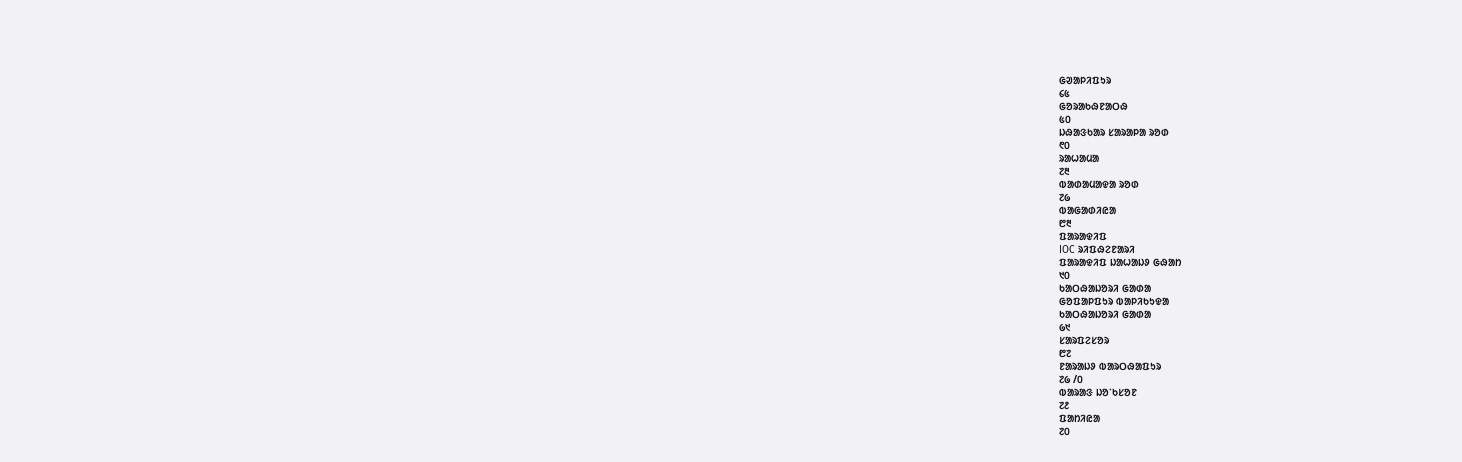ᱜᱣᱟᱞᱤᱯᱩᱨ
᱔᱕
ᱜᱚᱨᱟᱠᱷᱱᱟᱛᱷ
᱕᱐
ᱡᱷᱟᱝᱠᱟᱨ ᱥᱟᱨᱟᱞᱟ ᱨᱚᱰ
᱖᱐
ᱨᱟᱦᱟᱢᱟ
᱗᱓
ᱵᱟᱰᱟᱢᱟᱫᱟ ᱨᱚᱰ
᱗᱙
ᱵᱟᱜᱟᱰᱤᱭᱟ
᱘᱓
ᱯᱟᱨᱟᱫᱤᱯ
IOC ᱨᱤᱯᱷᱮᱱᱟᱨᱤ
ᱯᱟᱨᱟᱫᱤᱯ ᱡᱟᱦᱟᱡᱽ ᱜᱷᱟᱴ
᱑᱐
ᱠᱟᱛᱷᱟᱡᱚᱨᱤ ᱜᱟᱰᱟ
ᱜᱚᱯᱟᱞᱯᱩᱨ ᱵᱟᱞᱤᱠᱩᱫᱟ
ᱠᱟᱛᱷᱟᱡᱚᱨᱤ ᱜᱟᱰᱟ
᱙᱑
ᱥᱟᱨᱯᱮᱥᱚᱨ
᱘᱗
ᱱᱟᱨᱟᱡᱽ ᱵᱟᱨᱛᱷᱟᱯᱩᱨ
᱗᱙ /᱐
ᱵᱟᱨᱟᱝ ᱡᱚᱸᱠᱥᱚᱱ
᱗᱒
ᱯᱟᱴᱤᱭᱟ
᱗᱐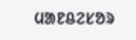ᱢᱟᱱᱪᱮᱥᱚᱨ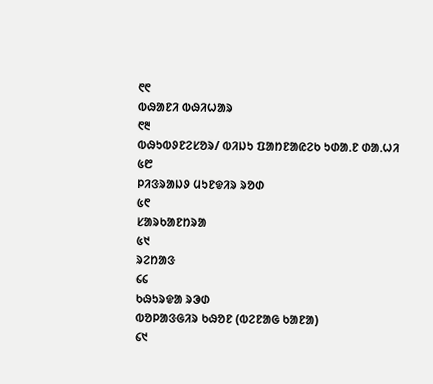᱖᱖
ᱵᱷᱟᱱᱤ ᱵᱷᱤᱦᱟᱨ
᱖᱓
ᱵᱷᱩᱵᱽᱱᱮᱥᱚᱨ/ ᱵᱤᱡᱩ ᱯᱟᱴᱱᱟᱭᱮᱠ ᱩᱰᱟᱹᱱ ᱰᱟᱹᱦᱤ
᱕᱘
ᱞᱤᱝᱨᱟᱡᱽ ᱢᱩᱱᱫᱤᱨ ᱨᱚᱰ
᱕᱖
ᱥᱟᱨᱠᱟᱱᱴᱨᱟ
᱕᱑
ᱨᱮᱴᱟᱝ
᱔᱔
ᱠᱷᱩᱨᱫᱟ ᱨᱳᱰ
ᱵᱚᱞᱟᱝᱜᱤᱨ ᱠᱷᱚᱱ (ᱵᱮᱱᱟᱜ ᱠᱟᱱᱟ)
᱔᱑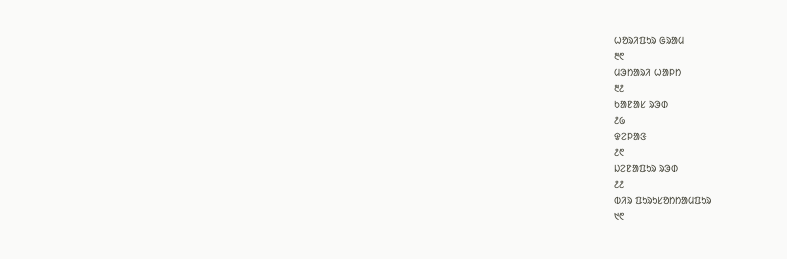ᱦᱚᱨᱤᱯᱩᱨ ᱜᱨᱟᱢ
᱓᱖
ᱢᱳᱴᱟᱨᱤ ᱦᱟᱞᱴ
᱓᱒
ᱠᱟᱱᱟᱥ ᱨᱳᱰ
᱒᱙
ᱫᱮᱞᱟᱝ
᱒᱖
ᱡᱮᱱᱟᱯᱩᱨ ᱨᱳᱰ
᱒᱒
ᱵᱤᱨ ᱯᱩᱨᱩᱥᱚᱴᱴᱟᱢᱯᱩᱨ
᱑᱖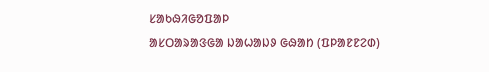ᱥᱟᱠᱷᱤᱜᱚᱯᱟᱞ
ᱟᱥᱛᱟᱨᱟᱝᱜᱟ ᱡᱟᱦᱟᱡᱽ ᱜᱷᱟᱴ (ᱯᱞᱟᱱᱱᱮᱰ)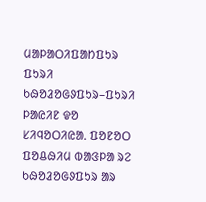ᱢᱟᱞᱟᱛᱤᱯᱟᱴᱯᱩᱨ
ᱯᱩᱨᱤ
ᱠᱷᱚᱲᱚᱜᱽᱯᱩᱨ–ᱯᱩᱨᱤ ᱞᱟᱭᱤᱱ ᱫᱚ ᱥᱤᱧᱚᱛᱤᱭᱟᱹ ᱯᱚᱱᱚᱛ ᱯᱚᱪᱷᱤᱢ ᱵᱟᱝᱞᱟ ᱨᱮ ᱠᱷᱚᱲᱚᱜᱽᱯᱩᱨ ᱟᱨ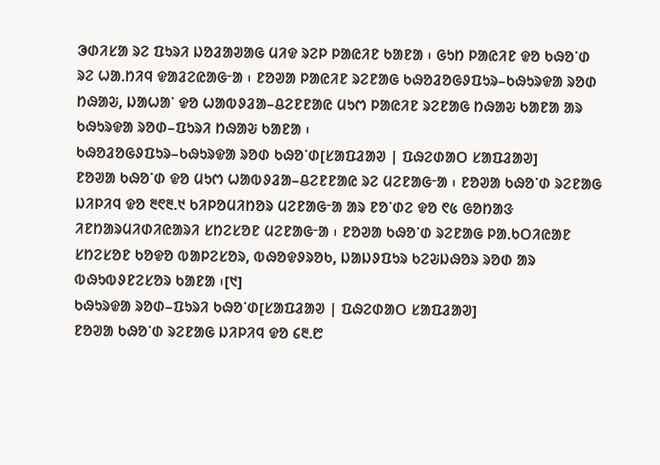ᱳᱰᱤᱥᱟ ᱨᱮ ᱯᱩᱨᱤ ᱡᱚᱲᱟᱣᱟᱜ ᱢᱤᱫ ᱨᱮᱞ ᱞᱟᱭᱤᱱ ᱠᱟᱱᱟ ᱾ ᱜᱩᱴ ᱞᱟᱭᱤᱱ ᱫᱚ ᱠᱷᱚᱸᱰ ᱨᱮ ᱦᱟᱹᱴᱤᱧ ᱫᱟᱲᱮᱭᱟᱜᱼᱟ ᱾ ᱱᱚᱣᱟ ᱞᱟᱭᱤᱱ ᱨᱮᱱᱟᱜ ᱠᱷᱚᱲᱚᱜᱽᱯᱩᱨ–ᱠᱷᱩᱨᱫᱟ ᱨᱚᱰ ᱴᱷᱟᱶ, ᱡᱟᱦᱟᱸ ᱫᱚ ᱦᱟᱵᱽᱲᱟ–ᱪᱮᱱᱱᱟᱭ ᱢᱩᱬ ᱞᱟᱭᱤᱱ ᱨᱮᱱᱟᱜ ᱴᱷᱟᱶ ᱠᱟᱱᱟ ᱟᱨ ᱠᱷᱩᱨᱫᱟ ᱨᱚᱰ–ᱯᱩᱨᱤ ᱴᱷᱟᱶ ᱠᱟᱱᱟ ᱾
ᱠᱷᱚᱲᱚᱜᱽᱯᱩᱨ–ᱠᱷᱩᱨᱫᱟ ᱨᱚᱰ ᱠᱷᱚᱸᱰ[ᱥᱟᱯᱲᱟᱣ | ᱯᱷᱮᱰᱟᱛ ᱥᱟᱯᱲᱟᱣ]
ᱱᱚᱣᱟ ᱠᱷᱚᱸᱰ ᱫᱚ ᱢᱩᱬ ᱦᱟᱵᱽᱲᱟ–ᱪᱮᱱᱱᱟᱭ ᱨᱮ ᱢᱮᱱᱟᱜᱼᱟ ᱾ ᱱᱚᱣᱟ ᱠᱷᱚᱸᱰ ᱨᱮᱱᱟᱜ ᱡᱤᱞᱤᱧ ᱫᱚ ᱓᱖᱓.᱑ ᱠᱤᱞᱚᱢᱤᱴᱚᱨ ᱢᱮᱱᱟᱜᱼᱟ ᱟᱨ ᱱᱚᱸᱰᱮ ᱫᱚ ᱖᱕ ᱜᱚᱴᱟᱝ ᱤᱱᱴᱟᱨᱢᱤᱰᱤᱭᱟᱨᱤ ᱥᱴᱮᱥᱚᱱ ᱢᱮᱱᱟᱜᱼᱟ ᱾ ᱱᱚᱣᱟ ᱠᱷᱚᱸᱰ ᱨᱮᱱᱟᱜ ᱞᱟᱹᱠᱛᱤᱭᱟᱱ ᱥᱴᱮᱥᱚᱱ ᱠᱚᱫᱚ ᱵᱟᱞᱮᱥᱚᱨ, ᱵᱷᱚᱫᱽᱨᱚᱠ, ᱡᱟᱡᱽᱯᱩᱨ ᱠᱮᱶᱡᱷᱚᱨ ᱨᱚᱰ ᱟᱨ ᱵᱷᱩᱵᱽᱱᱮᱥᱚᱨ ᱠᱟᱱᱟ ᱾[᱑]
ᱠᱷᱩᱨᱫᱟ ᱨᱚᱰ–ᱯᱩᱨᱤ ᱠᱷᱚᱸᱰ[ᱥᱟᱯᱲᱟᱣ | ᱯᱷᱮᱰᱟᱛ ᱥᱟᱯᱲᱟᱣ]
ᱱᱚᱣᱟ ᱠᱷᱚᱸᱰ ᱨᱮᱱᱟᱜ ᱡᱤᱞᱤᱧ ᱫᱚ ᱔᱓.᱘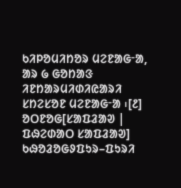ᱠᱤᱞᱚᱢᱤᱴᱚᱨ ᱢᱮᱱᱟᱜᱼᱟ, ᱟᱨ ᱙ ᱜᱚᱴᱟᱝ ᱤᱱᱴᱟᱨᱢᱤᱰᱤᱭᱟᱨᱤ ᱥᱴᱮᱥᱚᱱ ᱢᱮᱱᱟᱜᱼᱟ ᱾[᱒]
ᱚᱛᱱᱚᱜ[ᱥᱟᱯᱲᱟᱣ | ᱯᱷᱮᱰᱟᱛ ᱥᱟᱯᱲᱟᱣ]
ᱠᱷᱚᱲᱚᱜᱽᱯᱩᱨ–ᱯᱩᱨᱤ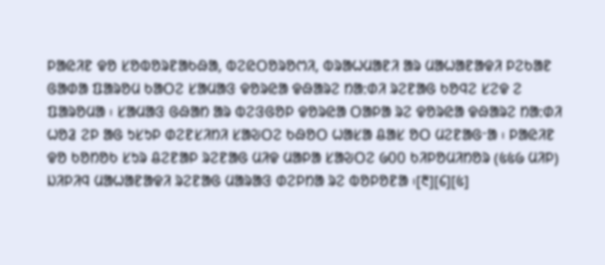ᱞᱟᱭᱤᱱ ᱫᱚ ᱥᱚᱵᱚᱨᱱᱟᱠᱷᱟ, ᱵᱮᱭᱛᱚᱨᱚᱬᱤ, ᱵᱨᱟᱦᱢᱟᱱᱤ ᱟᱨ ᱢᱟᱦᱟᱱᱟᱫᱤ ᱞᱮᱠᱟᱱ ᱜᱟᱰᱟ ᱯᱟᱨᱚᱢ ᱠᱟᱛᱮ ᱥᱟᱢᱟᱝ ᱫᱚᱨᱭᱟ ᱫᱷᱟᱨᱮ ᱴᱟᱺᱰᱤ ᱨᱮᱱᱟᱜ ᱠᱚᱧᱮ ᱥᱮᱫ ᱮ ᱯᱟᱨᱚᱢᱟ ᱾ ᱥᱟᱢᱟᱝ ᱜᱷᱟᱴ ᱟᱨ ᱵᱮᱝᱜᱚᱞ ᱫᱚᱨᱭᱟ ᱛᱟᱞᱟ ᱨᱮ ᱫᱚᱨᱭᱟ ᱫᱷᱟᱨᱮ ᱴᱟᱺᱰᱤ ᱦᱚᱲ ᱮᱞ ᱟᱜ ᱩᱥᱩᱞ ᱰᱮᱱᱥᱤᱴᱤ ᱥᱟᱶᱛᱮ ᱠᱷᱚᱛ ᱦᱟᱥᱟ ᱪᱟᱥ ᱚᱛ ᱢᱮᱱᱟᱜᱼᱟ ᱾ ᱞᱟᱭᱤᱱ ᱫᱚ ᱠᱚᱴᱚᱠ ᱥᱩᱨ ᱪᱮᱱᱟᱞ ᱨᱮᱱᱟᱜ ᱢᱤᱫ ᱢᱟᱞᱟ ᱥᱟᱶᱛᱮ ᱙᱐᱐ ᱠᱤᱞᱚᱢᱤᱴᱚᱨ (᱕᱕᱙ ᱢᱤᱞ) ᱡᱤᱞᱤᱧ ᱢᱟᱦᱟᱱᱟᱫᱤ ᱨᱮᱱᱟᱜ ᱢᱟᱨᱟᱝ ᱰᱮᱞᱴᱟ ᱨᱮ ᱵᱚᱞᱚᱱᱟ ᱾[᱓][᱔][᱕]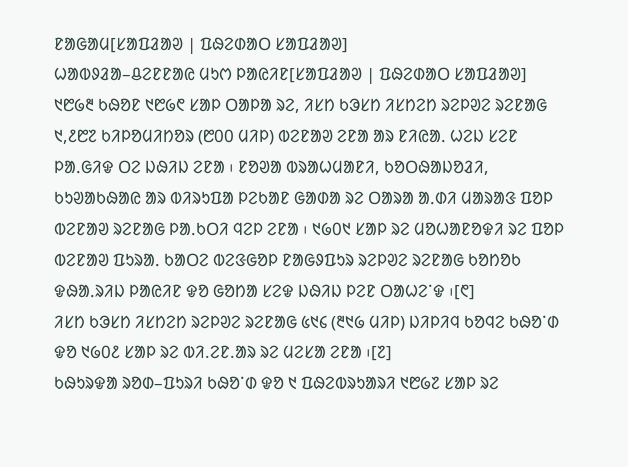ᱱᱟᱜᱟᱢ[ᱥᱟᱯᱲᱟᱣ | ᱯᱷᱮᱰᱟᱛ ᱥᱟᱯᱲᱟᱣ]
ᱦᱟᱵᱽᱲᱟ–ᱪᱮᱱᱱᱟᱭ ᱢᱩᱬ ᱞᱟᱭᱤᱱ[ᱥᱟᱯᱲᱟᱣ | ᱯᱷᱮᱰᱟᱛ ᱥᱟᱯᱲᱟᱣ]
᱑᱘᱙᱓ ᱠᱷᱚᱱ ᱑᱘᱙᱖ ᱥᱟᱞ ᱛᱟᱞᱟ ᱨᱮ, ᱤᱥᱴ ᱠᱳᱥᱴ ᱤᱥᱴᱮᱴ ᱨᱮᱞᱣᱮ ᱨᱮᱱᱟᱜ ᱑,᱒᱘᱗ ᱠᱤᱞᱚᱢᱤᱴᱚᱨ (᱘᱐᱐ ᱢᱤᱞ) ᱵᱮᱱᱟᱣ ᱮᱱᱟ ᱟᱨ ᱱᱤᱭᱟᱹ ᱦᱮᱡ ᱥᱮᱱ ᱞᱟᱹᱜᱤᱫ ᱛᱮ ᱡᱷᱤᱡ ᱮᱱᱟ ᱾ ᱱᱚᱣᱟ ᱵᱨᱟᱦᱢᱟᱱᱤ, ᱠᱚᱛᱷᱟᱡᱚᱲᱤ, ᱠᱩᱣᱟᱠᱷᱟᱭ ᱟᱨ ᱵᱤᱨᱩᱯᱟ ᱞᱮᱠᱟᱱ ᱜᱟᱰᱟ ᱨᱮ ᱛᱟᱨᱟ ᱟᱹᱰᱤ ᱢᱟᱨᱟᱝ ᱯᱚᱞ ᱵᱮᱱᱟᱣ ᱨᱮᱱᱟᱜ ᱞᱟᱹᱠᱛᱤ ᱧᱮᱞ ᱮᱱᱟ ᱾ ᱑᱙᱐᱑ ᱥᱟᱞ ᱨᱮ ᱢᱚᱦᱟᱱᱚᱫᱤ ᱨᱮ ᱯᱚᱞ ᱵᱮᱱᱟᱣ ᱯᱩᱨᱟᱹ ᱠᱟᱛᱮ ᱵᱮᱝᱜᱚᱞ ᱱᱟᱜᱽᱯᱩᱨ ᱨᱮᱞᱣᱮ ᱨᱮᱱᱟᱜ ᱠᱚᱴᱚᱠ ᱫᱷᱟᱹᱨᱤᱡ ᱞᱟᱭᱤᱱ ᱫᱚ ᱜᱚᱴᱟ ᱥᱮᱫ ᱡᱷᱤᱡ ᱞᱮᱱ ᱛᱟᱦᱮᱸᱫ ᱾[᱖]
ᱤᱥᱴ ᱠᱳᱥᱴ ᱤᱥᱴᱮᱴ ᱨᱮᱞᱣᱮ ᱨᱮᱱᱟᱜ ᱕᱑᱔ (᱓᱑᱙ ᱢᱤᱞ) ᱡᱤᱞᱤᱧ ᱠᱚᱧᱮ ᱠᱷᱚᱸᱰ ᱫᱚ ᱑᱙᱐᱒ ᱥᱟᱞ ᱨᱮ ᱵᱤ.ᱮᱱ.ᱟᱨ ᱨᱮ ᱢᱮᱥᱟ ᱮᱱᱟ ᱾[᱗]
ᱠᱷᱩᱨᱫᱟ ᱨᱚᱰ–ᱯᱩᱨᱤ ᱠᱷᱚᱸᱰ ᱫᱚ ᱑ ᱯᱷᱮᱵᱨᱩᱟᱨᱤ ᱑᱘᱙᱗ ᱥᱟᱞ ᱨᱮ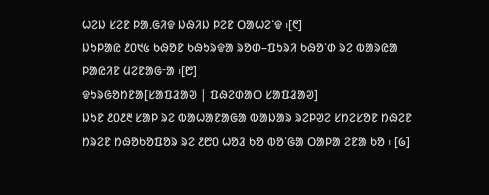ᱦᱮᱡ ᱥᱮᱱ ᱞᱟᱹᱜᱤᱫ ᱡᱷᱤᱡ ᱞᱮᱱ ᱛᱟᱦᱮᱸᱫ ᱾[᱖]
ᱡᱩᱞᱟᱭ ᱒᱐᱑᱕ ᱠᱷᱚᱱ ᱠᱷᱩᱨᱫᱟ ᱨᱚᱰ–ᱯᱩᱨᱤ ᱠᱷᱚᱸᱰ ᱨᱮ ᱵᱟᱨᱭᱟ ᱞᱟᱭᱤᱱ ᱢᱮᱱᱟᱜᱼᱟ ᱾[᱘]
ᱫᱩᱨᱜᱚᱴᱱᱟ[ᱥᱟᱯᱲᱟᱣ | ᱯᱷᱮᱰᱟᱛ ᱥᱟᱯᱲᱟᱣ]
ᱡᱩᱱ ᱒᱐᱒᱓ ᱥᱟᱞ ᱨᱮ ᱵᱟᱦᱟᱱᱟᱜᱟ ᱵᱟᱡᱟᱨ ᱨᱮᱞᱣᱮ ᱥᱴᱮᱥᱚᱱ ᱴᱷᱮᱱ ᱴᱨᱮᱱ ᱴᱷᱚᱠᱚᱯᱚᱨ ᱨᱮ ᱒᱘᱐ ᱦᱚᱲ ᱠᱚ ᱵᱚᱸᱜᱟ ᱛᱟᱞᱟ ᱮᱱᱟ ᱠᱚ ᱾ [᱙]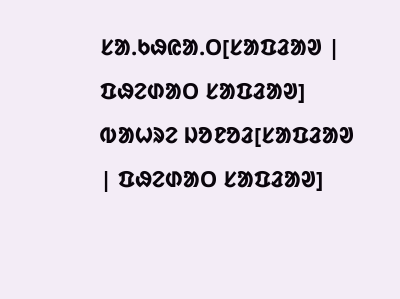ᱥᱟᱹᱠᱷᱭᱟᱹᱛ[ᱥᱟᱯᱲᱟᱣ | ᱯᱷᱮᱰᱟᱛ ᱥᱟᱯᱲᱟᱣ]
ᱵᱟᱦᱨᱮ ᱡᱚᱱᱚᱲ[ᱥᱟᱯᱲᱟᱣ | ᱯᱷᱮᱰᱟᱛ ᱥᱟᱯᱲᱟᱣ]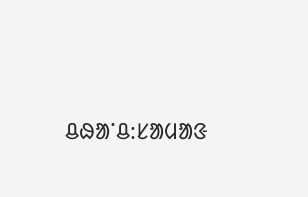ᱪᱷᱟᱸᱪ:ᱥᱟᱢᱟᱝ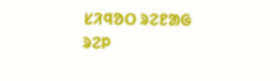ᱥᱤᱧᱚᱛ ᱨᱮᱱᱟᱜ ᱨᱮᱞ